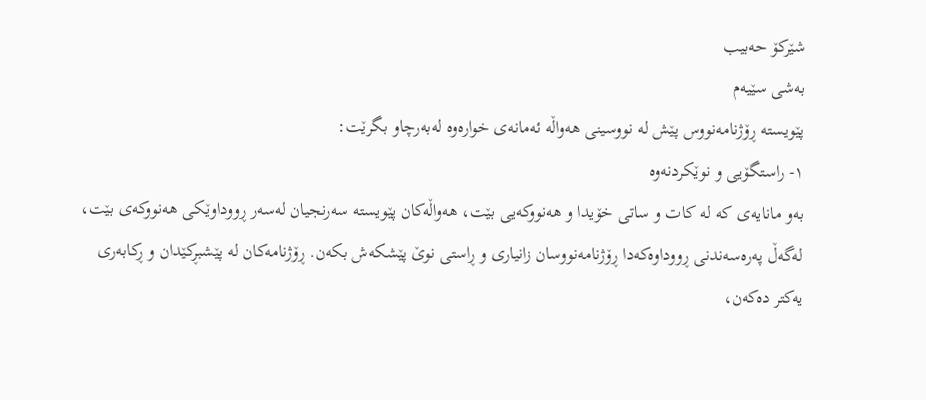شێرکۆ حەبیب
بەشی سێیەم
پێویستە ڕۆژنامەنووس پێش لە نووسینی هەواڵە ئەمانەی خوارەوە لەبەرچاو بگرێت:
١- راستگۆیی و نوێکردنەوە
بەو مانایەی کە لە کات و ساتی خۆیدا و هەنووکەیی بێت، هەواڵەکان پێویستە سەرنجیان لەسەر ڕووداوێکی هەنووکەی بێت، لەگەڵ پەرەسەندنی ڕووداوەکەدا ڕۆژنامەنووسان زانیاری و ڕاستی نوێ پێشکەش بکەن. ڕۆژنامەکان لە پێشبڕکێدان و ڕکابەری یەکتر دەکەن،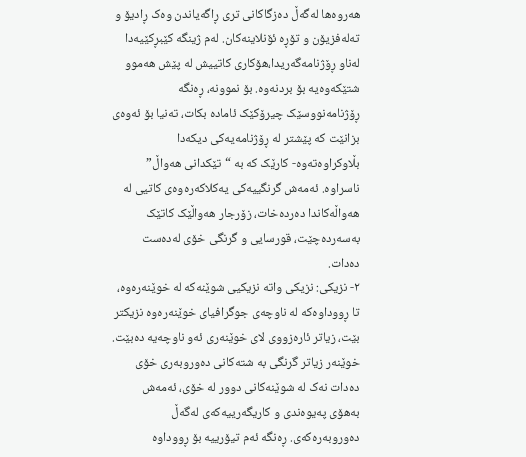هەروەها لەگەڵ دەزگاکانی تری ڕاگەیاندن وەک ڕادیۆ و تەلەفزیۆن و تۆڕە ئۆنلاینەکان. لەم ژینگە کێبڕکێیەدا لەناو ڕۆژنامەگەریدا،هۆکاری کاتییش لە پێش هەموو شتێکەوەیە بۆ بردنەوە. بۆ نموونە، ڕەنگە ڕۆژنامەنووسێک چیرۆکێک ئامادە بکات، تەنیا بۆ ئەوەی بزانێت کە پێشتر لە ڕۆژنامەیەکی دیکەدا بڵاوکراوەتەوە- کارێک کە بە “تێکدانی هەواڵ” ناسراوە. ئەمەش گرنگییەکی یەکلاکەرەوەی کاتیی لە هەواڵەکاندا دەردەخات، زۆرجار هەواڵێک کاتێک بەسەردەچێت، قورسایی و گرنگی خۆی لەدەست دەدات.
٢- نزیکی: نزیکی واتە نزیکیی شوێنەکە لە خوێنەرەوە، تا ڕووداوەکە لە ناوچەی جوگرافیای خوێنەرەوە نزیکتر بێت، زیاتر ئارەزووی لای خوێنەری ئەو ناوچەیە دەبێت. خوێنەر زیاتر گرنگی بە شتەکانی دەوروبەری خۆی دەدات نەک لە شوێنەکانی دوور لە خۆی، ئەمەش بەهۆی پەیوەندی و کاریگەرییەکەی لەگەڵ دەوروبەرەکەی. ڕەنگە ئەم تیۆرییە بۆ ڕووداوە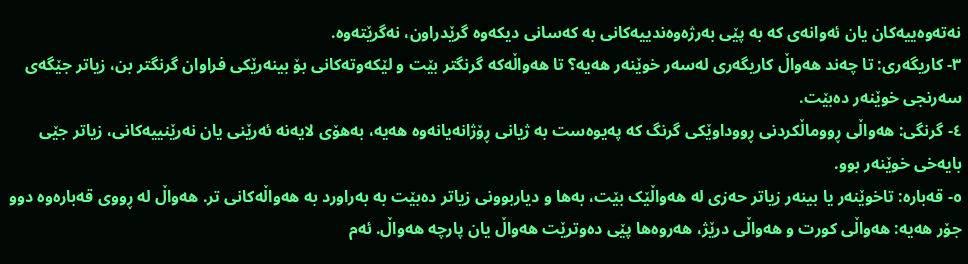نەتەوەییەکان یان ئەوانەی کە بە پێی بەرژەوەندییەکانی بە کەسانی دیکەوە گرێدراون، نەگرێتەوە.
٣- کاریگەری: تا چەند هەواڵ کاریگەری لەسەر خوێنەر هەیە؟ تا هەواڵەکە گرنگتر بێت و لێکەوتەکانی بۆ بینەرێکی فراوان گرنگتر بن، زیاتر جێگەی سەرنجی خوێنەر دەبێت.
٤- گرنگی: هەواڵی ڕووماڵکردنی ڕووداوێکی گرنگ کە پەیوەست بە ژیانی ڕۆژانەیانەوە هەیە، بەهۆی لایەنە ئەرێنی یان نەرێنییەکانی، زیاتر جێی بایەخی خوێنەر بوو.
٥- قەبارە: تاخوێنەر یا بینەر زیاتر حەزی لە هەواڵێک بێت، بەها و دیاربوونی زیاتر دەبێت بە بەراورد بە هەواڵەکانی تر. هەواڵ لە ڕووی قەبارەوە دوو جۆر هەیە: هەواڵی کورت و هەواڵی درێژ، هەروەها پێی دەوترێت هەواڵ یان پارچە هەواڵ. ئەم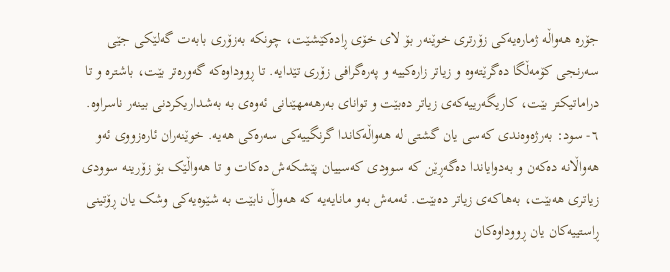جۆرە هەواڵە ژمارەیەکی زۆرتری خوێنەر بۆ لای خۆی ڕادەکێشێت، چونکە بەزۆری بابەت گەلێکی جێی سەرنجی کۆمەڵگا دەگرێتەوە و زیاتر زارەکییە و پەرەگرافی زۆری تێدایە. تا ڕووداوەکە گەورەتر بێت، باشترە و تا دراماتیکتر بێت، کاریگەرییەکەی زیاتر دەبێت و توانای بەرهەمهێنانی ئەوەی بە بەشداریکردنی بینەر ناسراوە.
٦- سود: بەرژەوەندی کەسی یان گشتی لە هەواڵەکاندا گرنگییەکی سەرەکی هەیە. خوێنەران ئارەزووی ئەو هەواڵانە دەکەن و بەدوایاندا دەگەڕێن کە سوودی کەسییان پێشکەش دەکات و تا هەواڵێک بۆ زۆرینە سوودی زیاتری هەبێت، بەهاکەی زیاتر دەبێت. ئەمەش بەو مانایەیە کە هەواڵ نابێت بە شێوەیەکی وشک یان ڕۆتینی ڕاستییەکان یان ڕووداوەکان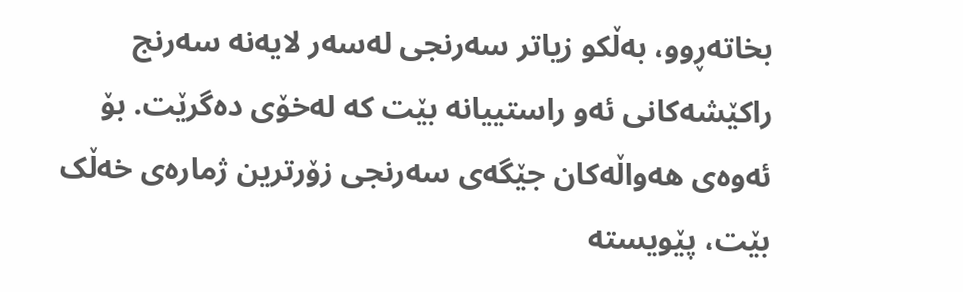بخاتەڕوو، بەڵکو زیاتر سەرنجی لەسەر لایەنە سەرنج راکێشەکانی ئەو راستییانە بێت کە لەخۆی دەگرێت. بۆ ئەوەی هەواڵەکان جێگەی سەرنجی زۆرترین ژمارەی خەڵک بێت، پێویستە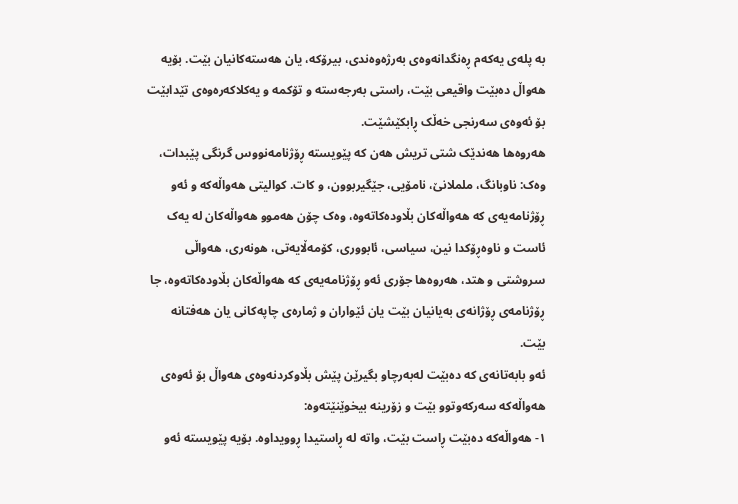بە پلەی یەکەم ڕەنگدانەوەی بەرژەوەندی، بیرۆکە، یان هەستەکانیان بێت. بۆیە هەواڵ دەبێت واقیعی بێت، راستی بەرجەستە و تۆکمە و یەکلاکەرەوەی تێدابێت بۆ ئەوەی سەرنجی خەڵک ڕابکێشێت.
هەروەها هەندێک شتی تریش هەن کە پێویستە ڕۆژنامەنووس گرنگی پێبدات، وەک: ناوبانگ، ململانێ، نامۆیی، جێگیربوون، و کات. کوالیتی هەواڵەکە و ئەو ڕۆژنامەیەی کە هەواڵەکان بڵاودەکاتەوە، وەک چۆن هەموو هەواڵەکان لە یەک ئاست و ناوەڕۆکدا نین، سیاسی، ئابووری، کۆمەڵایەتی، هونەری، هەواڵی سروشتی و هتد، هەروەها جۆری ئەو ڕۆژنامەیەی کە هەواڵەکان بڵاودەکاتەوە، جا ڕۆژنامەی ڕۆژانەی بەیانیان بێت یان ئێواران و ژمارەی چاپەکانی یان هەفتانە بێت.
ئەو بابەتانەی کە دەبێت لەبەرچاو بگیرێن پێش بڵاوکردنەوەی هەواڵ بۆ ئەوەی هەواڵەکە سەرکەوتوو بێت و زۆرینە بیخوێنێتەوە:
١- هەواڵەکە دەبێت ڕاست بێت، واتە لە ڕاستیدا ڕوویداوە. بۆیە پێویستە ئەو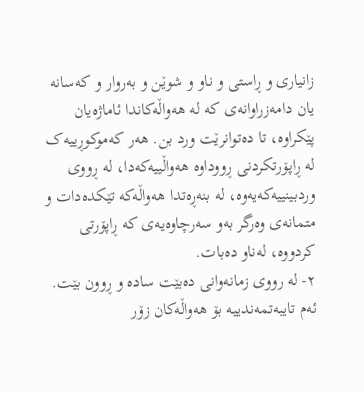زانیاری و ڕاستی و ناو و شوێن و بەروار و کەسانە یان دامەزراوانەی کە لە هەواڵەکاندا ئاماژەیان پێکراوە، تا دەتوانرێت ورد بن. هەر کەموکوڕییەک لە ڕاپۆرتکردنی ڕووداوە هەواڵییەکەدا، لە ڕووی وردبینییەکەیەوە، لە بنەڕەتدا هەواڵەکە تێکدەدات و متمانەی وەرگر بەو سەرچاوەیەی کە ڕاپۆرتی کردووە، لەناو دەبات.
٢- لە رووی زمانەوانی دەبێت سادە و ڕوون بێت. ئەم تایبەتمەندییە بۆ هەواڵەکان زۆر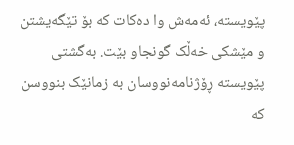پێویستە، ئەمەش وا دەکات کە بۆ تێگەیشتن و مێشکی خەڵک گونجاو بێت. بەگشتی پێویستە ڕۆژنامەنووسان بە زمانێک بنووسن کە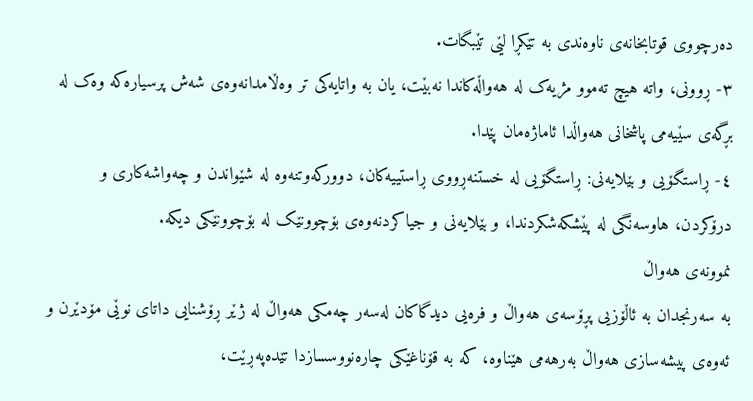دەرچووی قوتابخانەی ناوەندی بە تێکڕا لێی تێبگات.
٣- ڕوونی، واتە هیچ تەموو مژیەک لە هەواڵەکاندا نەبێت، یان بە واتایەکی تر وەڵامدانەوەی شەش پرسیارەکە وەک لە بڕگەی سێیەمی پاشخانی هەواڵدا ئاماژەمان پێدا.
٤- ڕاستگۆیی و بێلایەنی: ڕاستگۆیی لە خستنەڕووی ڕاستییەکان، دوورکەوتنەوە لە شێواندن و چەواشەکاری و درۆکردن، هاوسەنگی لە پێشکەشکردندا، و بێلایەنی و جیاکردنەوەی بۆچوونێک لە بۆچوونێکی دیکە.
نموونەی هەواڵ
بە سەرنجدان بە ئاڵۆزیی پڕۆسەی هەواڵ و فرەیی دیدگاکان لەسەر چەمکی هەواڵ لە ژێر ڕۆشنایی داتای نوێی مۆدێرن و ئەوەی پیشەسازی هەواڵ بەرهەمی هێناوە، کە بە قۆناغێکی چارەنووسسازدا تێدەپەڕێت،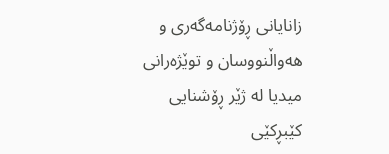زانایانی ڕۆژنامەگەری و هەواڵنووسان و توێژەرانی میدیا لە ژێر ڕۆشنایی کێبڕکێی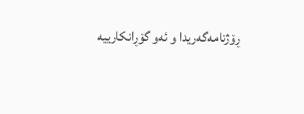ڕۆژنامەگەریدا و ئەو گۆڕانکارییە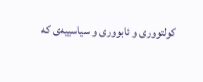کولتووری و ئابووری و سیاسییەی کە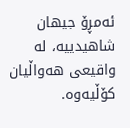ئەمڕۆ جیهان شاهیدییە، لە واقیعی هەواڵیان کۆڵیەوە.